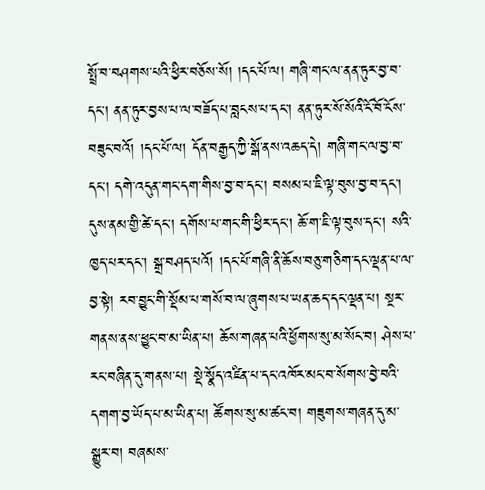སྤྲོ་བ་བཤགས་པའི་ཕྱིར་བཅོས་སོ། །དང་པོ་ལ། གཞི་གང་ལ་ནན་ཏུར་བྱ་བ་དང་། ནན་ཏུར་བྱས་པ་ལ་བཟོད་པ་བླངས་པ་དང་། ནན་ཏུར་སོ་སོའི་ངོ་བོ་ངོས་བཟུང་བའོ། །དང་པོ་ལ། དོན་བརྒྱད་ཀྱི་སྒོ་ནས་འཆད་དེ། གཞི་གང་ལ་བྱ་བ་དང་། དགེ་འདུན་གང་དག་གིས་བྱ་བ་དང་། བསམ་པ་ཇི་ལྟ་བུས་བྱ་བ་དང་། དུས་ནམ་གྱི་ཚེ་དང་། དགོས་པ་གང་གི་ཕྱིར་དང་། ཆོ་ག་ཇི་ལྟ་བུས་དང་། སའི་ཁྱད་པར་དང་། སྒྲ་བཤད་པའོ། །དང་པོ་གཞི་ནི་ཆོས་བཅུ་གཅིག་དང་ལྡན་པ་ལ་བྱ་སྟེ། རབ་བྱུང་གི་སྡོམ་པ་གསོ་བ་ལ་ཞུགས་པ་ཡན་ཆད་དང་ལྡན་པ། སྔར་གནས་ནས་ཕྱུང་བ་མ་ཡིན་པ། ཆོས་གཞན་པའི་ཕྱོགས་སུ་མ་སོང་བ། ཤེས་པ་རང་བཞིན་དུ་གནས་པ། སྡེ་སྣོད་འཛིན་པ་དང་འཁོར་མང་བ་སོགས་བྱེ་བའི་དགག་བྱ་ཡོད་པ་མ་ཡིན་པ། ཚོགས་སུ་མ་ཚང་བ། གཟུགས་གཞན་དུ་མ་སྒྱུར་བ། བཞམས་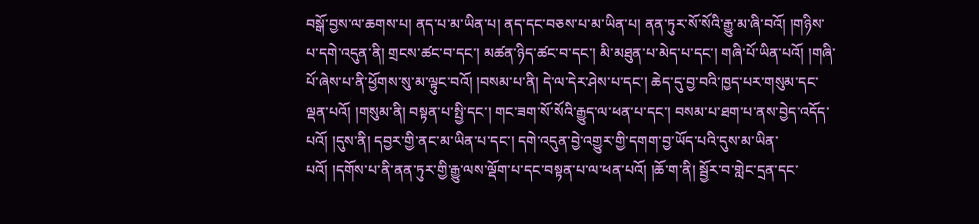བསྒོ་བྱས་ལ་ཆགས་པ། ནད་པ་མ་ཡིན་པ། ནད་དང་བཅས་པ་མ་ཡིན་པ། ནན་ཏུར་སོ་སོའི་རྒྱུ་མ་ཞི་བའོ། །གཉིས་པ་དགེ་འདུན་ནི། གྲངས་ཚང་བ་དང་། མཚན་ཉིད་ཚང་བ་དང་། མི་མཐུན་པ་མེད་པ་དང་། གཞི་པོ་ཡིན་པའོ། །གཞི་པོ་ཞེས་པ་ནི་ཕྱོགས་སུ་མ་ལྟུང་བའོ། །བསམ་པ་ནི། དེ་ལ་དེར་ཤེས་པ་དང་། ཆེད་དུ་བྱ་བའི་ཁྱད་པར་གསུམ་དང་ལྡན་པའོ། །གསུམ་ནི། བསྟན་པ་སྤྱི་དང་། གང་ཟག་སོ་སོའི་རྒྱུད་ལ་ཕན་པ་དང་། བསམ་པ་ཐག་པ་ནས་བྱེད་འདོད་པའོ། །དུས་ནི། དབྱར་གྱི་ནང་མ་ཡིན་པ་དང་། དགེ་འདུན་བྱེ་འགྱུར་གྱི་དགག་བྱ་ཡོད་པའི་དུས་མ་ཡིན་པའོ། །དགོས་པ་ནི་ནན་ཏུར་གྱི་རྒྱུ་ལས་ལྡོག་པ་དང་བསྟན་པ་ལ་ཕན་པའོ། །ཆོ་ག་ནི། སྦྱོར་བ་གླེང་དྲན་དང་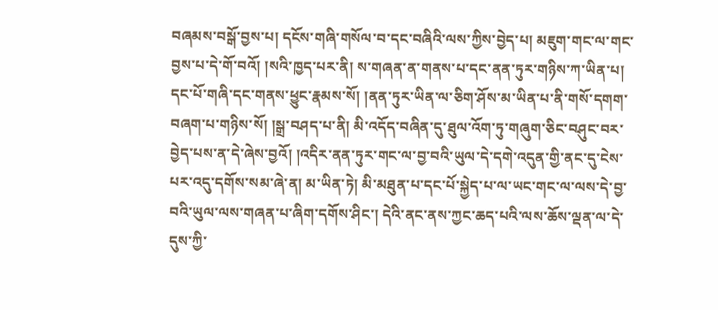བཞམས་བསྒོ་བྱས་པ། དངོས་གཞི་གསོལ་བ་དང་བཞིའི་ལས་ཀྱིས་བྱེད་པ། མཇུག་གང་ལ་གང་བྱས་པ་དེ་གོ་བའོ། །སའི་ཁྱད་པར་ནི། ས་གཞན་ན་གནས་པ་དང་ནན་ཏུར་གཉིས་ཀ་ཡིན་པ། དང་པོ་གཞི་དང་གནས་ཕྱུང་རྣམས་སོ། །ནན་ཏུར་ཡིན་ལ་ཅིག་ཤོས་མ་ཡིན་པ་ནི་གསོ་དགག་བཞག་པ་གཉིས་སོ། །སྒྲ་བཤད་པ་ནི། མི་འདོད་བཞིན་དུ་ཐུལ་འོག་ཏུ་གཞུག་ཅིང་བཤུང་བར་བྱེད་པས་ན་དེ་ཞེས་བྱའོ། །འདིར་ནན་ཏུར་གང་ལ་བྱ་བའི་ཡུལ་དེ་དགེ་འདུན་གྱི་ནང་དུ་ངེས་པར་འདུ་དགོས་སམ་ཞེ་ན། མ་ཡིན་ཏེ། མི་མཐུན་པ་དང་པོ་སྐྱེད་པ་ལ་ཡང་གང་ལ་ལས་དེ་བྱ་བའི་ཡུལ་ལས་གཞན་པ་ཞིག་དགོས་ཤིང་། དེའི་ནང་ནས་ཀྱང་ཆད་པའི་ལས་ཆོས་ལྡན་ལ་དེ་དུས་ཀྱི་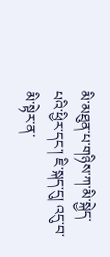མི་མཐུན་པ་གཉིས་ཀ་མི་སྐྱེད་པའི་ཕྱིར་དང་། ཇི་སྐད་དུ། འདུ་བ་མི་སྟེར་ན་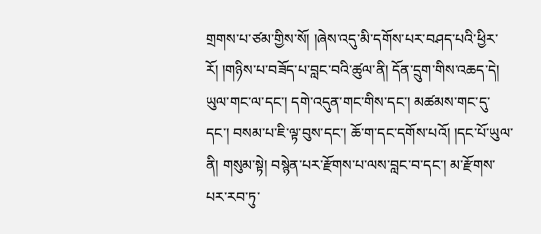གྲགས་པ་ཙམ་གྱིས་སོ། །ཞེས་འདུ་མི་དགོས་པར་བཤད་པའི་ཕྱིར་རོ། །གཉིས་པ་བཟོད་པ་བླང་བའི་ཚུལ་ནི། དོན་དྲུག་གིས་འཆད་དེ། ཡུལ་གང་ལ་དང་། དགེ་འདུན་གང་གིས་དང་། མཚམས་གང་དུ་དང་། བསམ་པ་ཇི་ལྟ་བུས་དང་། ཆོ་ག་དང་དགོས་པའོ། །དང་པོ་ཡུལ་ནི། གསུམ་སྟེ། བསྙེན་པར་རྫོགས་པ་ལས་བླང་བ་དང་། མ་རྫོགས་པར་རབ་ཏུ་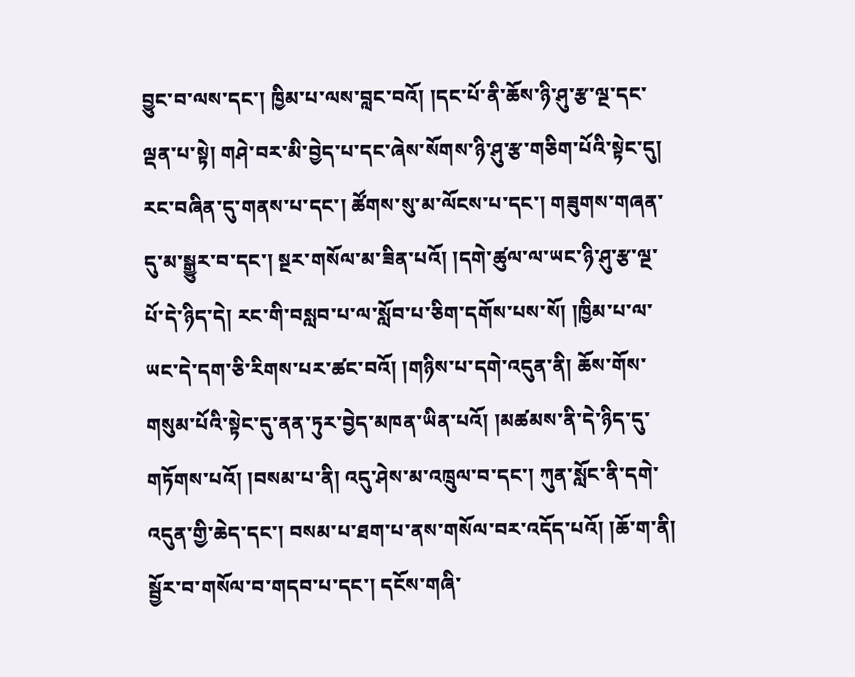བྱུང་བ་ལས་དང་། ཁྱིམ་པ་ལས་བླང་བའོ། །དང་པོ་ནི་ཆོས་ཉི་ཤུ་རྩ་ལྔ་དང་ལྡན་པ་སྟེ། གཤེ་བར་མི་བྱེད་པ་དང་ཞེས་སོགས་ཉི་ཤུ་རྩ་གཅིག་པོའི་སྟེང་དུ། རང་བཞིན་དུ་གནས་པ་དང་། ཚོགས་སུ་མ་ལོངས་པ་དང་། གཟུགས་གཞན་དུ་མ་སྒྱུར་བ་དང་། སྔར་གསོལ་མ་ཟིན་པའོ། །དགེ་ཚུལ་ལ་ཡང་ཉི་ཤུ་རྩ་ལྔ་པོ་དེ་ཉིད་དེ། རང་གི་བསླབ་པ་ལ་སློབ་པ་ཅིག་དགོས་པས་སོ། །ཁྱིམ་པ་ལ་ཡང་དེ་དག་ཅི་རིགས་པར་ཚང་བའོ། །གཉིས་པ་དགེ་འདུན་ནི། ཆོས་གོས་གསུམ་པོའི་སྟེང་དུ་ནན་ཏུར་བྱེད་མཁན་ཡིན་པའོ། །མཚམས་ནི་དེ་ཉིད་དུ་གཏོགས་པའོ། །བསམ་པ་ནི། འདུ་ཤེས་མ་འཁྲུལ་བ་དང་། ཀུན་སློང་ནི་དགེ་འདུན་གྱི་ཆེད་དང་། བསམ་པ་ཐག་པ་ནས་གསོལ་བར་འདོད་པའོ། །ཆོ་ག་ནི། སྦྱོར་བ་གསོལ་བ་གདབ་པ་དང་། དངོས་གཞི་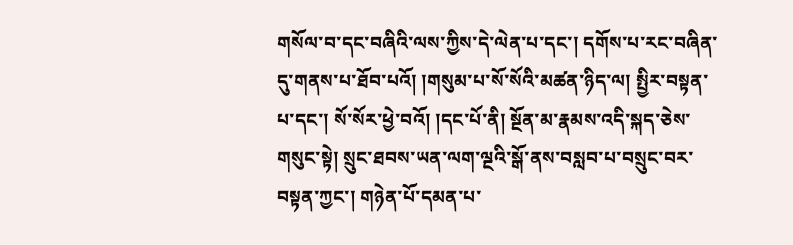གསོལ་བ་དང་བཞིའི་ལས་ཀྱིས་དེ་ལེན་པ་དང་། དགོས་པ་རང་བཞིན་དུ་གནས་པ་ཐོབ་པའོ། །གསུམ་པ་སོ་སོའི་མཚན་ཉིད་ལ། སྤྱིར་བསྟན་པ་དང་། སོ་སོར་ཕྱེ་བའོ། །དང་པོ་ནི། སྔོན་མ་རྣམས་འདི་སྐད་ཅེས་གསུང་སྟེ། སྲུང་ཐབས་ཡན་ལག་ལྔའི་སྒོ་ནས་བསླབ་པ་བསྲུང་བར་བསྟན་ཀྱང་། གཉེན་པོ་དམན་པ་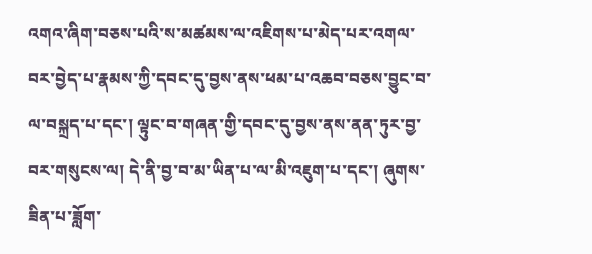འགའ་ཞིག་བཅས་པའི་ས་མཚམས་ལ་འཇིགས་པ་མེད་པར་འགལ་བར་བྱེད་པ་རྣམས་ཀྱི་དབང་དུ་བྱས་ནས་ཕམ་པ་འཆབ་བཅས་བྱུང་བ་ལ་བསྐྲད་པ་དང་། ལྟུང་བ་གཞན་གྱི་དབང་དུ་བྱས་ནས་ནན་ཏུར་བྱ་བར་གསུངས་ལ། དེ་ནི་བྱ་བ་མ་ཡིན་པ་ལ་མི་འཇུག་པ་དང་། ཞུགས་ཟིན་པ་ཟློག་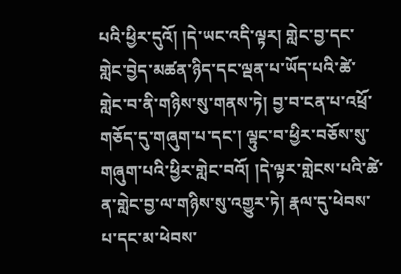པའི་ཕྱིར་དུའོ། །དེ་ཡང་འདི་ལྟར། གླེང་བྱ་དང་གླེང་བྱེད་མཚན་ཉིད་དང་ལྡན་པ་ཡོད་པའི་ཚེ་གླེང་བ་ནི་གཉིས་སུ་གནས་ཏེ། བྱ་བ་ངན་པ་འཕྲོ་གཅོད་དུ་གཞུག་པ་དང་། ལྟུང་བ་ཕྱིར་བཅོས་སུ་གཞུག་པའི་ཕྱིར་གླེང་བའོ། །དེ་ལྟར་གླེངས་པའི་ཚེ་ན་གླེང་བྱ་ལ་གཉིས་སུ་འགྱུར་ཏེ། རྣལ་དུ་ཕེབས་པ་དང་མ་ཕེབས་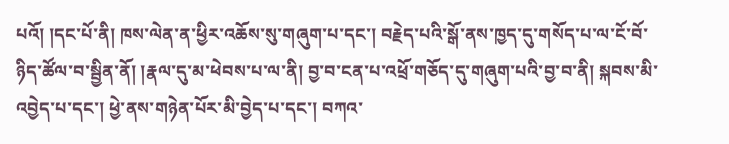པའོ། །དང་པོ་ནི། ཁས་ལེན་ན་ཕྱིར་འཆོས་སུ་གཞུག་པ་དང་། བརྗེད་པའི་སྒོ་ནས་ཁྱད་དུ་གསོད་པ་ལ་ངོ་བོ་ཉིད་ཚོལ་བ་སྦྱིན་ནོ། །རྣལ་དུ་མ་ཕེབས་པ་ལ་ནི། བྱ་བ་ངན་པ་འཕྲོ་གཅོད་དུ་གཞུག་པའི་བྱ་བ་ནི། སྐབས་མི་འབྱེད་པ་དང་། ཕྱེ་ནས་གཉེན་པོར་མི་བྱེད་པ་དང་། བཀའ་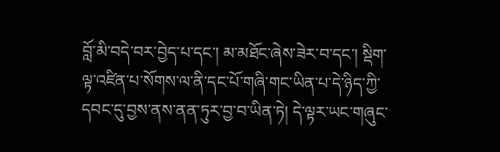བློ་མི་བདེ་བར་བྱེད་པ་དང་། མ་མཐོང་ཞེས་ཟེར་བ་དང་། སྡིག་ལྟ་འཛིན་པ་སོགས་ལ་ནི་དང་པོ་གཞི་གང་ཡིན་པ་དེ་ཉིད་ཀྱི་དབང་དུ་བྱས་ནས་ནན་ཏུར་བྱ་བ་ཡིན་ཏེ། དེ་ལྟར་ཡང་གཞུང་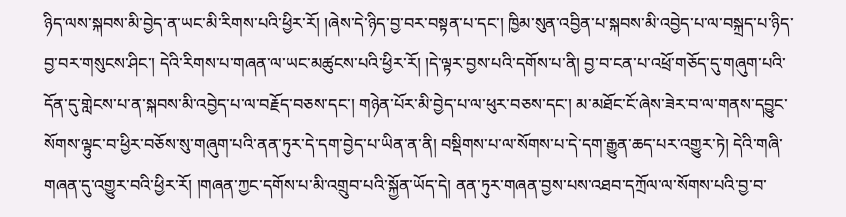ཉིད་ལས་སྐབས་མི་བྱེད་ན་ཡང་མི་རིགས་པའི་ཕྱིར་རོ། །ཞེས་དེ་ཉིད་བྱ་བར་བསྟན་པ་དང་། ཁྱིམ་སུན་འབྱིན་པ་སྐབས་མི་འབྱེད་པ་ལ་བསྐྲད་པ་ཉིད་བྱ་བར་གསུངས་ཤིང་། དེའི་རིགས་པ་གཞན་ལ་ཡང་མཚུངས་པའི་ཕྱིར་རོ། །དེ་ལྟར་བྱས་པའི་དགོས་པ་ནི། བྱ་བ་ངན་པ་འཕྲོ་གཅོད་དུ་གཞུག་པའི་དོན་དུ་གླེངས་པ་ན་སྐབས་མི་འབྱེད་པ་ལ་བརྗོད་བཅས་དང་། གཉེན་པོར་མི་བྱེད་པ་ལ་ཕུར་བཅས་དང་། མ་མཐོང་ངོ་ཞེས་ཟེར་བ་ལ་གནས་དབྱུང་སོགས་ལྟུང་བ་ཕྱིར་བཅོས་སུ་གཞུག་པའི་ནན་ཏུར་དེ་དག་བྱེད་པ་ཡིན་ན་ནི། བསྡིགས་པ་ལ་སོགས་པ་དེ་དག་རྒྱུན་ཆད་པར་འགྱུར་ཏེ། དེའི་གཞི་གཞན་དུ་འགྱུར་བའི་ཕྱིར་རོ། །གཞན་ཀྱང་དགོས་པ་མི་འགྲུབ་པའི་སྐྱོན་ཡོད་དེ། ནན་ཏུར་གཞན་བྱས་པས་འཐབ་དཀྲོལ་ལ་སོགས་པའི་བྱ་བ་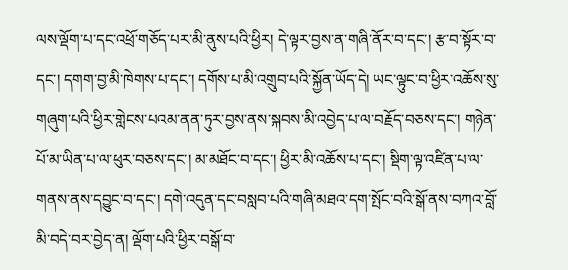ལས་ལྡོག་པ་དང་འཕྲོ་གཅོད་པར་མི་ནུས་པའི་ཕྱིར། དེ་ལྟར་བྱས་ན་གཞི་ནོར་བ་དང་། རྩ་བ་སྟོར་བ་དང་། དགག་བྱ་མི་ཁེགས་པ་དང་། དགོས་པ་མི་འགྲུབ་པའི་སྐྱོན་ཡོད་དེ། ཡང་ལྟུང་བ་ཕྱིར་འཆོས་སུ་གཞུག་པའི་ཕྱིར་གླེངས་པའམ་ནན་ཏུར་བྱས་ནས་སྐབས་མི་འབྱེད་པ་ལ་བརྗོད་བཅས་དང་། གཉེན་པོ་མ་ཡིན་པ་ལ་ཕུར་བཅས་དང་། མ་མཐོང་བ་དང་། ཕྱིར་མི་འཆོས་པ་དང་། སྡིག་ལྟ་འཛིན་པ་ལ་གནས་ནས་དབྱུང་བ་དང་། དགེ་འདུན་དང་བསླབ་པའི་གཞི་མཐའ་དག་སྤོང་བའི་སྒོ་ནས་བཀའ་བློ་མི་བདེ་བར་བྱེད་ན། ལྡོག་པའི་ཕྱིར་བསྒོ་བ་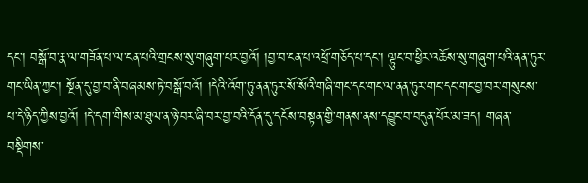དང་། བསྒོ་བ་རྣ་ལ་གཟོན་པ་ལ་ངན་པའི་གྲངས་སུ་གཞུག་པར་བྱའོ། །བྱ་བ་ངན་པ་འཕྲོ་གཅོད་པ་དང་། ལྟུང་བ་ཕྱིར་འཆོས་སུ་གཞུག་པའི་ནན་ཏུར་གང་ཡིན་ཀྱང་། སྔོན་དུ་བྱ་བ་ནི་བཞམས་ཏེ་བསྒོ་བའོ། །དེའི་འོག་ཏུ་ནན་ཏུར་སོ་སོའི་གཞི་གང་དང་གང་ལ་ནན་ཏུར་གང་དང་གང་བྱ་བར་གསུངས་པ་དེ་ཉིད་ཀྱིས་བྱའོ། །དེ་དག་གིས་མ་ཐུལ་ན་ཉེ་བར་ཞི་བར་བྱ་བའི་དོན་དུ་དངོས་བསྟན་གྱི་གནས་ནས་དབྱུང་བ་བདུན་པོར་མ་ཟད། གཞན་བསྡིགས་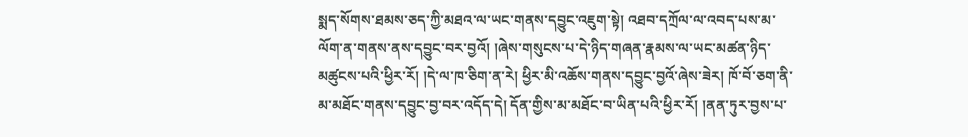སྨད་སོགས་ཐམས་ཅད་ཀྱི་མཐའ་ལ་ཡང་གནས་དབྱུང་འཇུག་སྟེ། འཐབ་དཀྲོལ་ལ་འབད་པས་མ་ལོག་ན་གནས་ནས་དབྱུང་བར་བྱའོ། །ཞེས་གསུངས་པ་དེ་ཉིད་གཞན་རྣམས་ལ་ཡང་མཚན་ཉིད་མཚུངས་པའི་ཕྱིར་རོ། །དེ་ལ་ཁ་ཅིག་ན་རེ། ཕྱིར་མི་འཆོས་གནས་དབྱུང་བྱའོ་ཞེས་ཟེར། ཁོ་བོ་ཅག་ནི་མ་མཐོང་གནས་དབྱུང་བྱ་བར་འདོད་དེ། དོན་གྱིས་མ་མཐོང་བ་ཡིན་པའི་ཕྱིར་རོ། །ནན་ཏུར་བྱས་པ་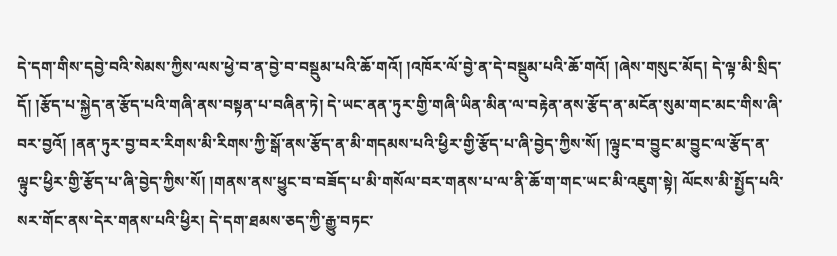དེ་དག་གིས་དབྱེ་བའི་སེམས་ཀྱིས་ལས་ཕྱེ་བ་ན་བྱེ་བ་བསྡུམ་པའི་ཆོ་གའོ། །འཁོར་ལོ་བྱེ་ན་དེ་བསྡུམ་པའི་ཆོ་གའོ། །ཞེས་གསུང་མོད། དེ་ལྟ་མི་སྲིད་དོ། །རྩོད་པ་སྐྱེད་ན་རྩོད་པའི་གཞི་ནས་བསྟན་པ་བཞིན་ཏེ། དེ་ཡང་ནན་ཏུར་གྱི་གཞི་ཡིན་མིན་ལ་བརྟེན་ནས་རྩོད་ན་མངོན་སུམ་གང་མང་གིས་ཞི་བར་བྱའོ། །ནན་ཏུར་བྱ་བར་རིགས་མི་རིགས་ཀྱི་སྒོ་ནས་རྩོད་ན་མི་གདམས་པའི་ཕྱིར་གྱི་རྩོད་པ་ཞི་བྱེད་ཀྱིས་སོ། །ལྟུང་བ་བྱུང་མ་བྱུང་ལ་རྩོད་ན་ལྟུང་ཕྱིར་གྱི་རྩོད་པ་ཞི་བྱེད་ཀྱིས་སོ། །གནས་ནས་ཕྱུང་བ་བཟོད་པ་མི་གསོལ་བར་གནས་པ་ལ་ནི་ཆོ་ག་གང་ཡང་མི་འཇུག་སྟེ། ལོངས་མི་སྤྱོད་པའི་སར་གོང་ནས་དེར་གནས་པའི་ཕྱིར། དེ་དག་ཐམས་ཅད་ཀྱི་རྒྱུ་བཏང་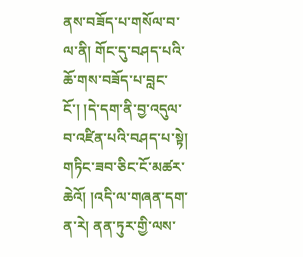ནས་བཟོད་པ་གསོལ་བ་ལ་ནི། གོང་དུ་བཤད་པའི་ཆོ་གས་བཟོད་པ་བླང་ངོ་། །དེ་དག་ནི་བྱ་འདུལ་བ་འཛིན་པའི་བཤད་པ་སྟེ། གཏིང་ཟབ་ཅིང་ངོ་མཚར་ཆེའོ། །འདི་ལ་གཞན་དག་ན་རེ། ནན་ཏུར་གྱི་ལས་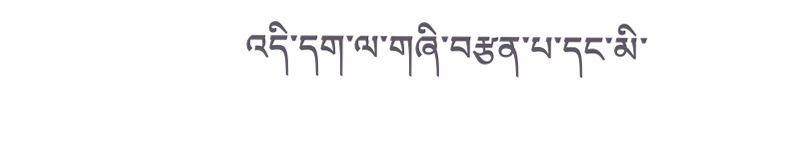འདི་དག་ལ་གཞི་བརྩན་པ་དང་མི་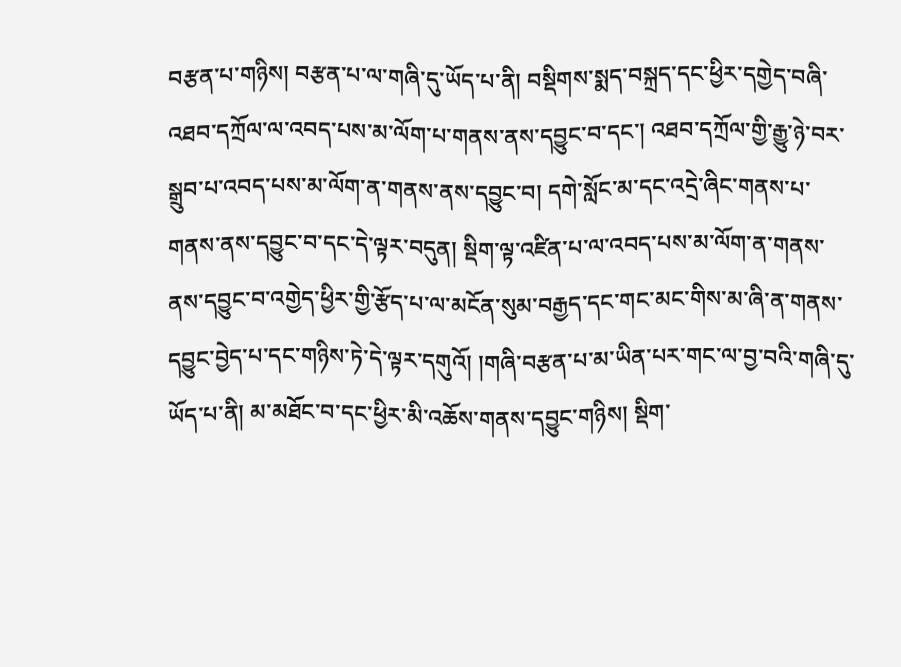བརྩན་པ་གཉིས། བརྩན་པ་ལ་གཞི་དུ་ཡོད་པ་ནི། བསྡིགས་སྨད་བསྐྲད་དང་ཕྱིར་དགྱེད་བཞི་འཐབ་དཀྲོལ་ལ་འབད་པས་མ་ལོག་པ་གནས་ནས་དབྱུང་བ་དང་། འཐབ་དཀྲོལ་གྱི་རྒྱུ་ཉེ་བར་སྒྲུབ་པ་འབད་པས་མ་ལོག་ན་གནས་ནས་དབྱུང་བ། དགེ་སློང་མ་དང་འདྲེ་ཞིང་གནས་པ་གནས་ནས་དབྱུང་བ་དང་དེ་ལྟར་བདུན། སྡིག་ལྟ་འཛིན་པ་ལ་འབད་པས་མ་ལོག་ན་གནས་ནས་དབྱུང་བ་འགྱེད་ཕྱིར་གྱི་རྩོད་པ་ལ་མངོན་སུམ་བརྒྱད་དང་གང་མང་གིས་མ་ཞི་ན་གནས་དབྱུང་བྱེད་པ་དང་གཉིས་ཏེ་དེ་ལྟར་དགུའོ། །གཞི་བརྩན་པ་མ་ཡིན་པར་གང་ལ་བྱ་བའི་གཞི་དུ་ཡོད་པ་ནི། མ་མཐོང་བ་དང་ཕྱིར་མི་འཆོས་གནས་དབྱུང་གཉིས། སྡིག་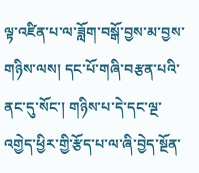ལྟ་འཛིན་པ་ལ་ཟློག་བསྒོ་བྱས་མ་བྱས་གཉིས་ལས། དང་པོ་གཞི་བརྩན་པའི་ནང་དུ་སོང་། གཉིས་པ་དེ་དང་ལྔ་འགྱེད་ཕྱིར་གྱི་རྩོད་པ་ལ་ཞི་བྱེད་སྔོན་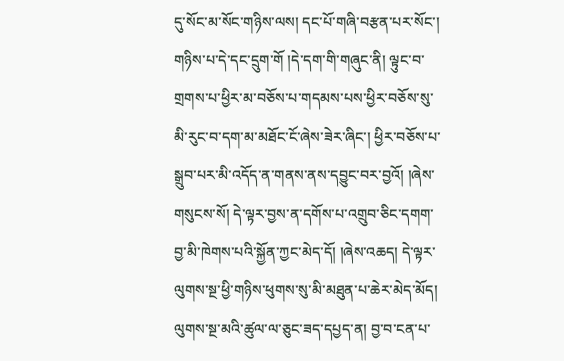དུ་སོང་མ་སོང་གཉིས་ལས། དང་པོ་གཞི་བརྩན་པར་སོང་། གཉིས་པ་དེ་དང་དྲུག་གོ །དེ་དག་གི་གཞུང་ནི། ལྟུང་བ་གྲགས་པ་ཕྱིར་མ་བཅོས་པ་གདམས་པས་ཕྱིར་བཅོས་སུ་མི་རུང་བ་དག་མ་མཐོང་ངོ་ཞེས་ཟེར་ཞིང་། ཕྱིར་བཅོས་པ་སྒྲུབ་པར་མི་འདོད་ན་གནས་ནས་དབྱུང་བར་བྱའོ། །ཞེས་གསུངས་སོ། དེ་ལྟར་བྱས་ན་དགོས་པ་འགྲུབ་ཅིང་དགག་བྱ་མི་ཁེགས་པའི་སྐྱོན་ཀྱང་མེད་དོ། །ཞེས་འཆད། དེ་ལྟར་ལུགས་སྔ་ཕྱི་གཉིས་ཕུགས་སུ་མི་མཐུན་པ་ཆེར་མེད་མོད། ལུགས་སྔ་མའི་ཚུལ་ལ་ཅུང་ཟད་དཔྱད་ན། བྱ་བ་ངན་པ་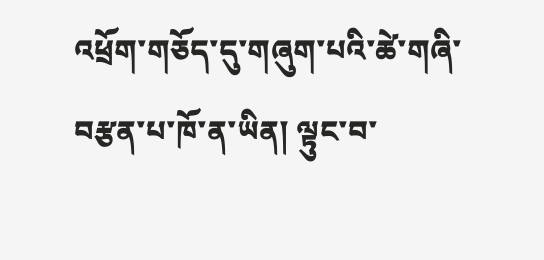འཕྲོག་གཅོད་དུ་གཞུག་པའི་ཚེ་གཞི་བརྩན་པ་ཁོ་ན་ཡིན། ལྟུང་བ་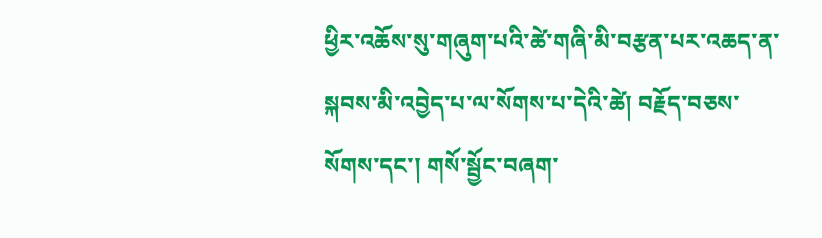ཕྱིར་འཆོས་སུ་གཞུག་པའི་ཚེ་གཞི་མི་བརྩན་པར་འཆད་ན་སྐབས་མི་འབྱེད་པ་ལ་སོགས་པ་དེའི་ཚེ། བརྗོད་བཅས་སོགས་དང་། གསོ་སྦྱོང་བཞག་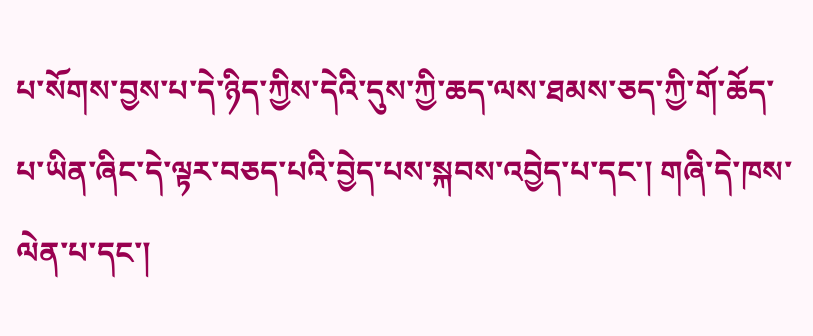པ་སོགས་བྱས་པ་དེ་ཉིད་ཀྱིས་དེའི་དུས་ཀྱི་ཆད་ལས་ཐམས་ཅད་ཀྱི་གོ་ཆོད་པ་ཡིན་ཞིང་དེ་ལྟར་བཅད་པའི་བྱེད་པས་སྐབས་འབྱེད་པ་དང་། གཞི་དེ་ཁས་ལེན་པ་དང་།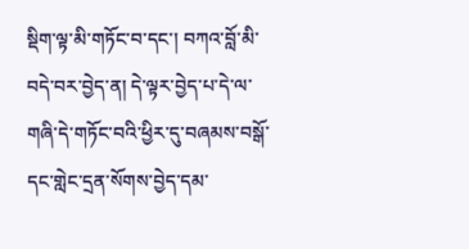སྡིག་ལྟ་མི་གཏོང་བ་དང་། བཀའ་བློ་མི་བདེ་བར་བྱེད་ན། དེ་ལྟར་བྱེད་པ་དེ་ལ་གཞི་དེ་གཏོང་བའི་ཕྱིར་དུ་བཞམས་བསྒོ་དང་གླེང་དྲན་སོགས་བྱེད་དམ་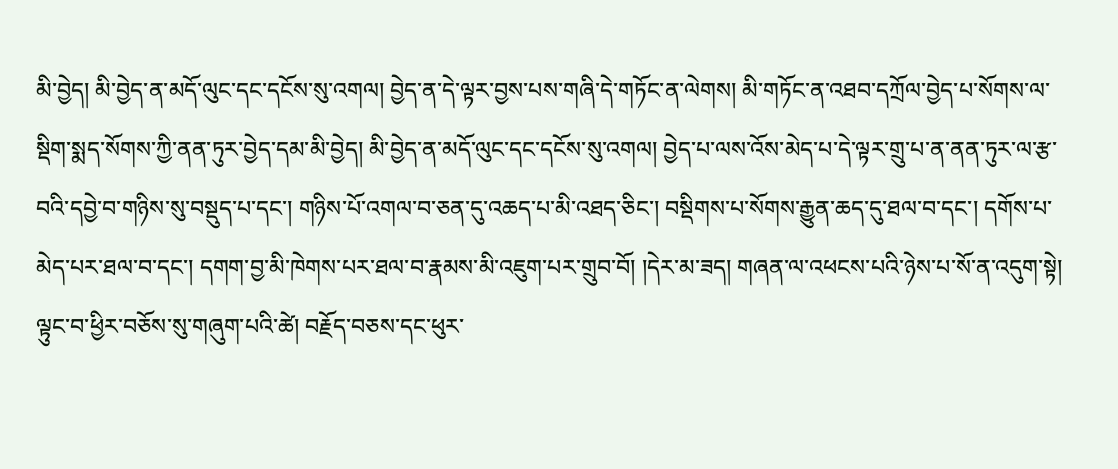མི་བྱེད། མི་བྱེད་ན་མདོ་ལུང་དང་དངོས་སུ་འགལ། བྱེད་ན་དེ་ལྟར་བྱས་པས་གཞི་དེ་གཏོང་ན་ལེགས། མི་གཏོང་ན་འཐབ་དཀྲོལ་བྱེད་པ་སོགས་ལ་སྡིག་སྨད་སོགས་ཀྱི་ནན་ཏུར་བྱེད་དམ་མི་བྱེད། མི་བྱེད་ན་མདོ་ལུང་དང་དངོས་སུ་འགལ། བྱེད་པ་ལས་འོས་མེད་པ་དེ་ལྟར་གྲུ་པ་ན་ནན་ཏུར་ལ་རྩ་བའི་དབྱེ་བ་གཉིས་སུ་བསྡུད་པ་དང་། གཉིས་པོ་འགལ་བ་ཅན་དུ་འཆད་པ་མི་འཐད་ཅིང་། བསྡིགས་པ་སོགས་རྒྱུན་ཆད་དུ་ཐལ་བ་དང་། དགོས་པ་མེད་པར་ཐལ་བ་དང་། དགག་བྱ་མི་ཁེགས་པར་ཐལ་བ་རྣམས་མི་འཇུག་པར་གྲུབ་བོ། །དེར་མ་ཟད། གཞན་ལ་འཕངས་པའི་ཉེས་པ་སོ་ན་འདུག་སྟེ། ལྟུང་བ་ཕྱིར་བཅོས་སུ་གཞུག་པའི་ཚེ། བརྗོད་བཅས་དང་ཕུར་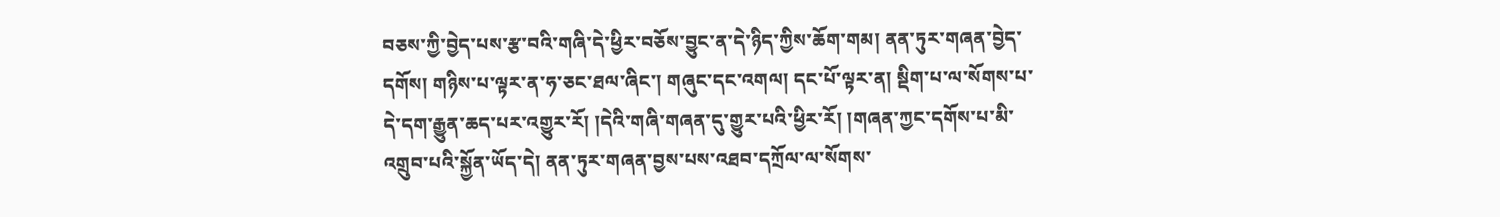བཅས་ཀྱི་བྱེད་པས་རྩ་བའི་གཞི་དེ་ཕྱིར་བཅོས་བྱུང་ན་དེ་ཉིད་ཀྱིས་ཆོག་གམ། ནན་ཏུར་གཞན་བྱེད་དགོས། གཉིས་པ་ལྟར་ན་ཧ་ཅང་ཐལ་ཞིང་། གཞུང་དང་འགལ། དང་པོ་ལྟར་ན། སྡིག་པ་ལ་སོགས་པ་དེ་དག་རྒྱུན་ཆད་པར་འགྱུར་རོ། །དེའི་གཞི་གཞན་དུ་གྱུར་པའི་ཕྱིར་རོ། །གཞན་ཀྱང་དགོས་པ་མི་འགྲུབ་པའི་སྐྱོན་ཡོད་དེ། ནན་ཏུར་གཞན་བྱས་པས་འཐབ་དཀྲོལ་ལ་སོགས་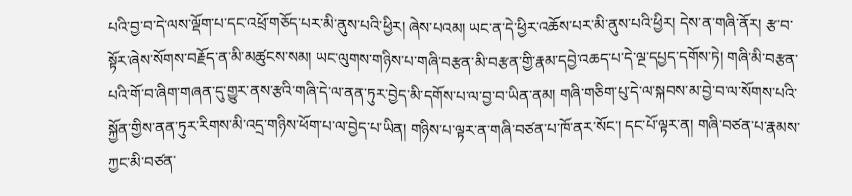པའི་བྱ་བ་དེ་ལས་ལྡོག་པ་དང་འཕྲོ་གཅོད་པར་མི་ནུས་པའི་ཕྱིར། ཞེས་པའམ། ཡང་ན་དེ་ཕྱིར་འཆོས་པར་མི་ནུས་པའི་ཕྱིར། དེས་ན་གཞི་ནོར། རྩ་བ་སྟོར་ཞེས་སོགས་བརྗོད་ན་མི་མཚུངས་སམ། ཡང་ལུགས་གཉིས་པ་གཞི་བརྩན་མི་བརྩན་གྱི་རྣམ་དབྱེ་འཆད་པ་དེ་ལྔ་དཔྱད་དགོས་ཏེ། གཞི་མི་བརྩན་པའི་གོ་བ་ཞིག་གཞན་དུ་གྱུར་ནས་རྩའི་གཞི་དེ་ལ་ནན་ཏུར་བྱེད་མི་དགོས་པ་ལ་བྱ་བ་ཡིན་ནམ། གཞི་གཅིག་པུ་དེ་ལ་སྐབས་མ་བྱེ་བ་ལ་སོགས་པའི་སྐྱོན་གྱིས་ནན་ཏུར་རིགས་མི་འདྲ་གཉིས་ཕོག་པ་ལ་བྱེད་པ་ཡིན། གཉིས་པ་ལྟར་ན་གཞི་བཙན་པ་ཁོ་ནར་སོང་། དང་པོ་ལྟར་ན། གཞི་བཙན་པ་རྣམས་ཀྱང་མི་བཙན་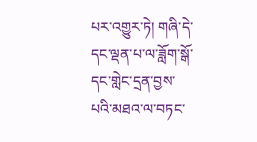པར་འགྱུར་ཏེ། གཞི་དེ་དང་ལྡན་པ་ལ་ཟློག་སྒོ་དང་གླེང་དྲན་བྱས་པའི་མཐའ་ལ་བཏང་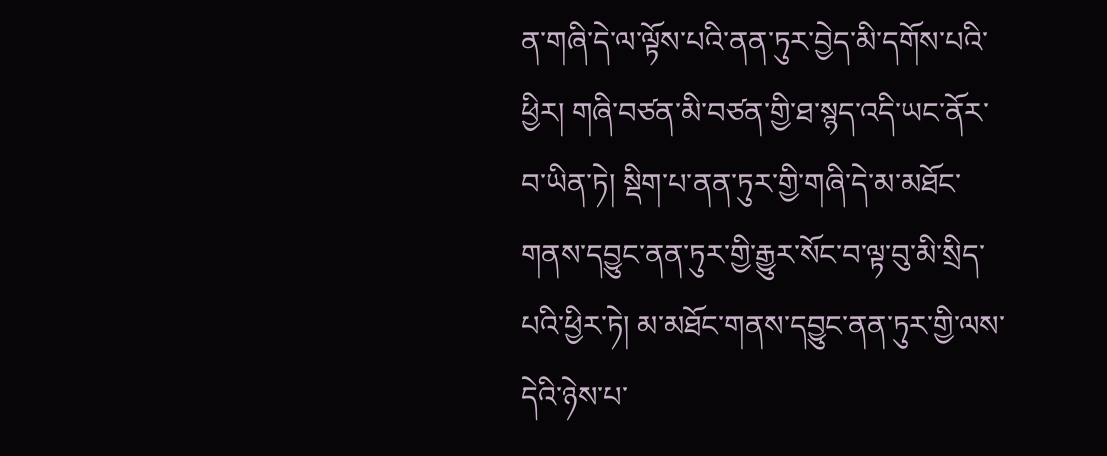ན་གཞི་དེ་ལ་ལྟོས་པའི་ནན་ཏུར་བྱེད་མི་དགོས་པའི་ཕྱིར། གཞི་བཙན་མི་བཙན་གྱི་ཐ་སྙད་འདི་ཡང་ནོར་བ་ཡིན་ཏེ། སྡིག་པ་ནན་ཏུར་གྱི་གཞི་དེ་མ་མཐོང་གནས་དབྱུང་ནན་ཏུར་གྱི་རྒྱུར་སོང་བ་ལྟ་བུ་མི་སྲིད་པའི་ཕྱིར་ཏེ། མ་མཐོང་གནས་དབྱུང་ནན་ཏུར་གྱི་ལས་དེའི་ཉེས་པ་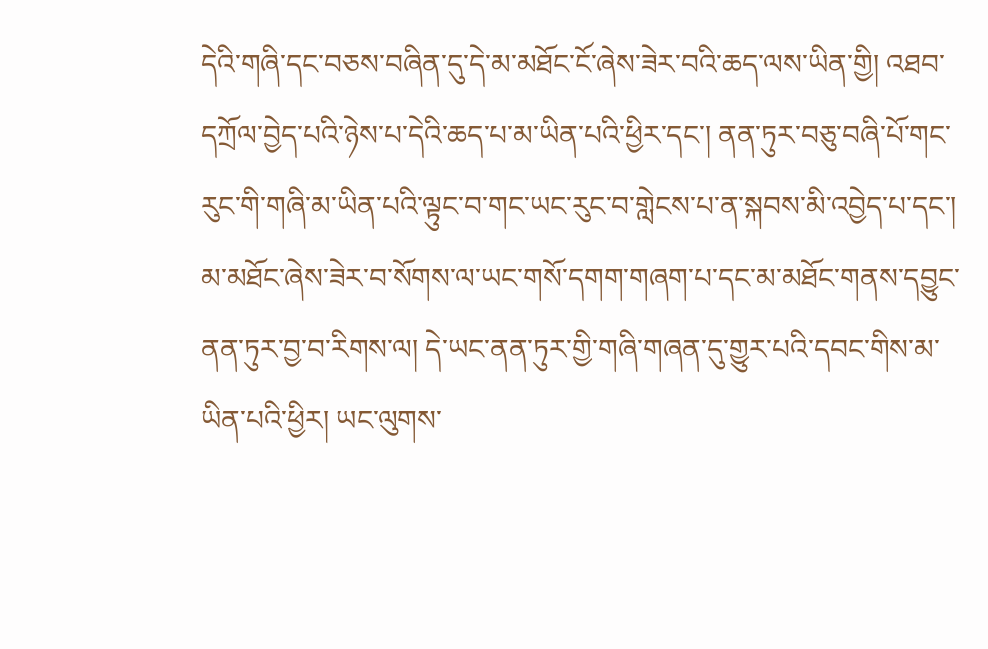དེའི་གཞི་དང་བཅས་བཞིན་དུ་དེ་མ་མཐོང་ངོ་ཞེས་ཟེར་བའི་ཆད་ལས་ཡིན་གྱི། འཐབ་དཀྲོལ་བྱེད་པའི་ཉེས་པ་དེའི་ཆད་པ་མ་ཡིན་པའི་ཕྱིར་དང་། ནན་ཏུར་བཅུ་བཞི་པོ་གང་རུང་གི་གཞི་མ་ཡིན་པའི་ལྟུང་བ་གང་ཡང་རུང་བ་གླེངས་པ་ན་སྐབས་མི་འབྱེད་པ་དང་། མ་མཐོང་ཞེས་ཟེར་བ་སོགས་ལ་ཡང་གསོ་དགག་གཞག་པ་དང་མ་མཐོང་གནས་དབྱུང་ནན་ཏུར་བྱ་བ་རིགས་ལ། དེ་ཡང་ནན་ཏུར་གྱི་གཞི་གཞན་དུ་གྱུར་པའི་དབང་གིས་མ་ཡིན་པའི་ཕྱིར། ཡང་ལུགས་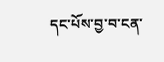དང་པོས་བྱ་བ་ངན་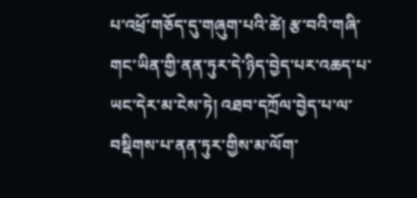པ་འཕྲོ་གཅོད་དུ་གཞུག་པའི་ཚེ། རྩ་བའི་གཞི་གང་ཡིན་གྱི་ནན་ཏུར་དེ་ཉིད་བྱེད་པར་འཆད་པ་ཡང་དེར་མ་ངེས་ཏེ། འཐབ་དཀྲོལ་བྱེད་པ་ལ་བསྡིགས་པ་ནན་ཏུར་གྱིས་མ་ལོག་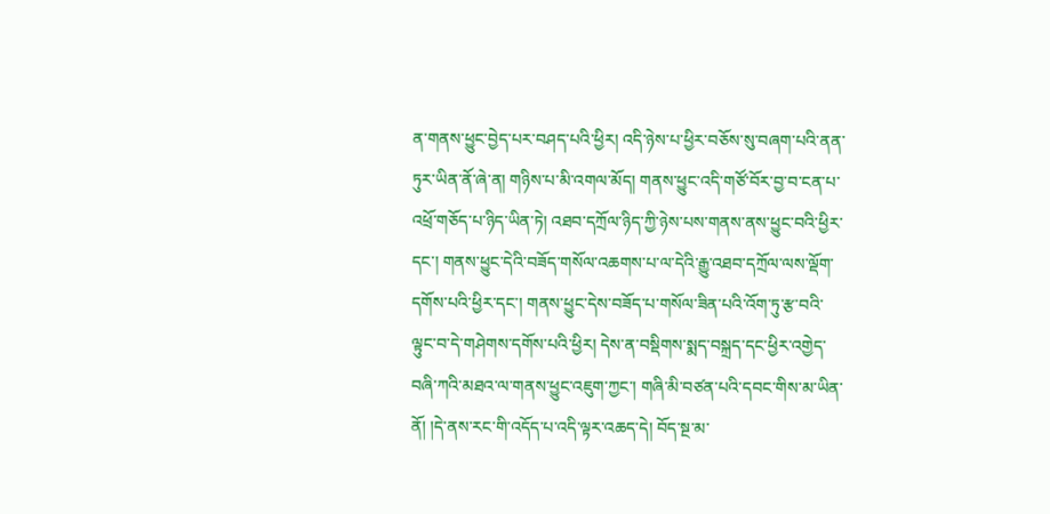ན་གནས་ཕྱུང་བྱེད་པར་བཤད་པའི་ཕྱིར། འདི་ཉེས་པ་ཕྱིར་བཅོས་སུ་བཞག་པའི་ནན་ཏུར་ཡིན་ནོ་ཞེ་ན། གཉིས་པ་མི་འགལ་མོད། གནས་ཕྱུང་འདི་གཙོ་བོར་བྱ་བ་ངན་པ་འཕྲོ་གཅོད་པ་ཉིད་ཡིན་ཏེ། འཐབ་དཀྲོལ་ཉིད་ཀྱི་ཉེས་པས་གནས་ནས་ཕྱུང་བའི་ཕྱིར་དང་། གནས་ཕྱུང་དེའི་བཟོད་གསོལ་འཆགས་པ་ལ་དེའི་རྒྱུ་འཐབ་དཀྲོལ་ལས་ལྡོག་དགོས་པའི་ཕྱིར་དང་། གནས་ཕྱུང་དེས་བཟོད་པ་གསོལ་ཟིན་པའི་འོག་ཏུ་རྩ་བའི་ལྟུང་བ་དེ་གཤེགས་དགོས་པའི་ཕྱིར། དེས་ན་བསྡིགས་སྨད་བསྐྲད་དང་ཕྱིར་འགྱེད་བཞི་ཀའི་མཐའ་ལ་གནས་ཕྱུང་འཇུག་ཀྱང་། གཞི་མི་བཙན་པའི་དབང་གིས་མ་ཡིན་ནོ། །དེ་ནས་རང་གི་འདོད་པ་འདི་ལྟར་འཆད་དེ། བོད་སྔ་མ་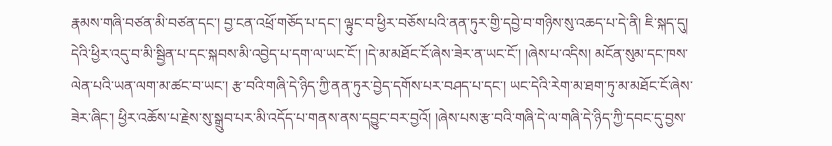རྣམས་གཞི་བཙན་མི་བཙན་དང་། བྱ་ངན་འཕྲོ་གཅོད་པ་དང་། ལྟུང་བ་ཕྱིར་བཅོས་པའི་ནན་ཏུར་གྱི་དབྱེ་བ་གཉིས་སུ་འཆད་པ་དེ་ནི། ཇི་སྐད་དུ། དེའི་ཕྱིར་འདུ་བ་མི་སྦྱིན་པ་དང་སྐབས་མི་འབྱེད་པ་དག་ལ་ཡང་ངོ་། །དེ་མ་མཐོང་ངོ་ཞེས་ཟེར་ན་ཡང་ངོ་། །ཞེས་པ་འདིས། མངོན་སུམ་དང་ཁས་ལེན་པའི་ཡན་ལག་མ་ཚང་བ་ཡང་། རྩ་བའི་གཞི་དེ་ཉིད་ཀྱི་ནན་ཏུར་བྱེད་དགོས་པར་བཤད་པ་དང་། ཡང་དེའི་རེག་མ་ཐག་ཏུ་མ་མཐོང་ངོ་ཞེས་ཟེར་ཞིང་། ཕྱིར་འཆོས་པ་རྗེས་སུ་སྒྲུབ་པར་མི་འདོད་པ་གནས་ནས་དབྱུང་བར་བྱའོ། །ཞེས་པས་རྩ་བའི་གཞི་དེ་ལ་གཞི་དེ་ཉིད་ཀྱི་དབང་དུ་བྱས་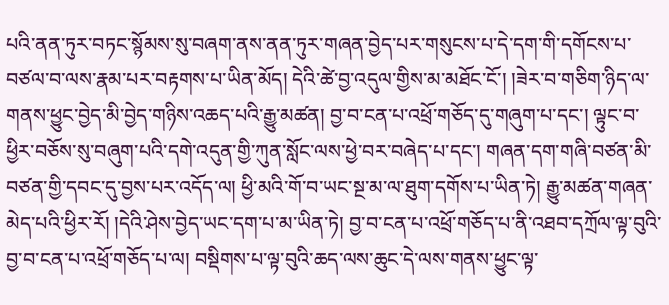པའི་ནན་ཏུར་བཏང་སྙོམས་སུ་བཞག་ནས་ནན་ཏུར་གཞན་བྱེད་པར་གསུངས་པ་དེ་དག་གི་དགོངས་པ་བཙལ་བ་ལས་རྣམ་པར་བརྟགས་པ་ཡིན་མོད། དེའི་ཚེ་བྱ་འདུལ་གྱིས་མ་མཐོང་ངོ་། །ཟེར་བ་གཅིག་ཉིད་ལ་གནས་ཕྱུང་བྱེད་མི་བྱེད་གཉིས་འཆད་པའི་རྒྱུ་མཚན། བྱ་བ་ངན་པ་འཕྲོ་གཅོད་དུ་གཞུག་པ་དང་། ལྟུང་བ་ཕྱིར་བཅོས་སུ་བཞུག་པའི་དགེ་འདུན་གྱི་ཀུན་སློང་ལས་ཕྱེ་བར་བཞེད་པ་དང་། གཞན་དག་གཞི་བཙན་མི་བཙན་གྱི་དབང་དུ་བྱས་པར་འདོད་ལ། ཕྱི་མའི་གོ་བ་ཡང་སྔ་མ་ལ་ཐུག་དགོས་པ་ཡིན་ཏེ། རྒྱུ་མཚན་གཞན་མེད་པའི་ཕྱིར་རོ། །དེའི་ཤེས་བྱེད་ཡང་དག་པ་མ་ཡིན་ཏེ། བྱ་བ་ངན་པ་འཕྲོ་གཅོད་པ་ནི་འཐབ་དཀྲོལ་ལྟ་བུའི་བྱ་བ་ངན་པ་འཕྲོ་གཅོད་པ་ལ། བསྡིགས་པ་ལྟ་བུའི་ཆད་ལས་ཆུང་དེ་ལས་གནས་ཕྱུང་ལྟ་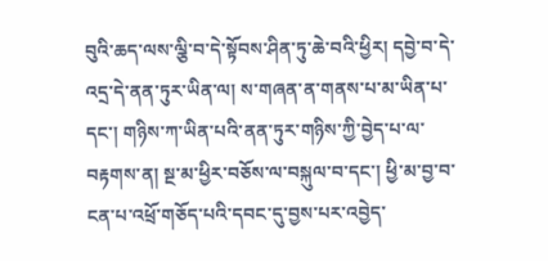བུའི་ཆད་ལས་ལྕི་བ་དེ་སྟོབས་ཤིན་ཏུ་ཆེ་བའི་ཕྱིར། དབྱེ་བ་དེ་འདྲ་དེ་ནན་ཏུར་ཡིན་ལ། ས་གཞན་ན་གནས་པ་མ་ཡིན་པ་དང་། གཉིས་ཀ་ཡིན་པའི་ནན་ཏུར་གཉིས་ཀྱི་བྱེད་པ་ལ་བརྟགས་ན། སྔ་མ་ཕྱིར་བཅོས་ལ་བསྐུལ་བ་དང་། ཕྱི་མ་བྱ་བ་ངན་པ་འཕྲོ་གཅོད་པའི་དབང་དུ་བྱས་པར་འབྱེད་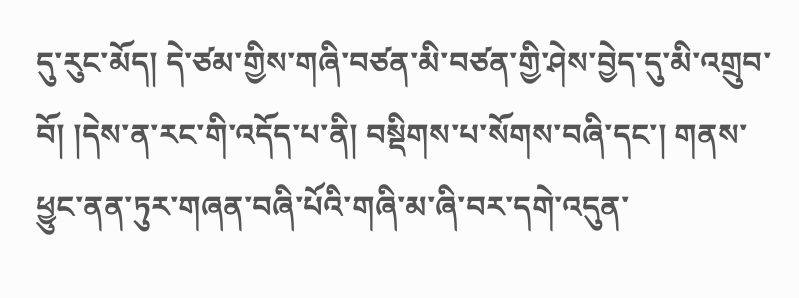དུ་རུང་མོད། དེ་ཙམ་གྱིས་གཞི་བཙན་མི་བཙན་གྱི་ཤེས་བྱེད་དུ་མི་འགྲུབ་བོ། །དེས་ན་རང་གི་འདོད་པ་ནི། བསྡིགས་པ་སོགས་བཞི་དང་། གནས་ཕྱུང་ནན་ཏུར་གཞན་བཞི་པོའི་གཞི་མ་ཞི་བར་དགེ་འདུན་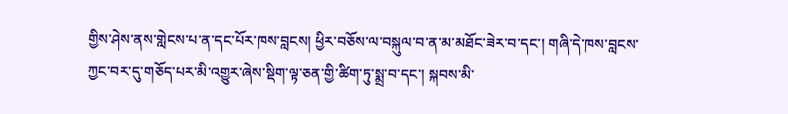གྱིས་ཤེས་ནས་གླེངས་པ་ན་དང་པོར་ཁས་བླངས། ཕྱིར་བཅོས་ལ་བསྐུལ་བ་ན་མ་མཐོང་ཟེར་བ་དང་། གཞི་དེ་ཁས་བླངས་ཀྱང་བར་དུ་གཅོད་པར་མི་འགྱུར་ཞེས་སྡིག་ལྟ་ཅན་གྱི་ཚིག་ཏུ་སྨྲ་བ་དང་། སྐབས་མི་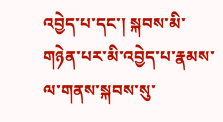འབྱེད་པ་དང་། སྐབས་མི་གཉེན་པར་མི་འབྱེད་པ་རྣམས་ལ་གནས་སྐབས་སུ་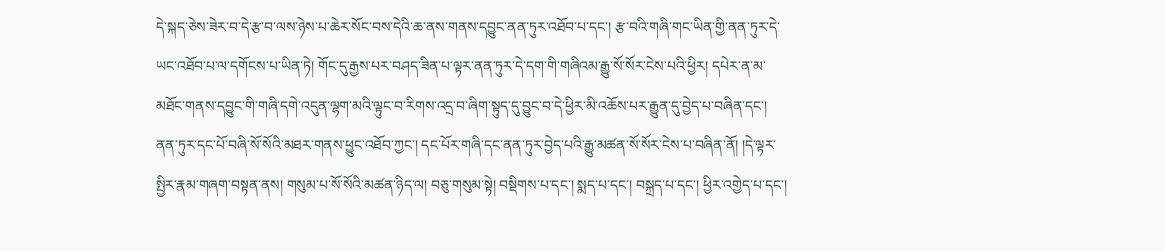དེ་སྐད་ཅེས་ཟེར་བ་དེ་རྩ་བ་ལས་ཉེས་པ་ཆེར་སོང་བས་དེའི་ཆ་ནས་གནས་དབྱུང་ནན་ཏུར་འཐོབ་པ་དང་། རྩ་བའི་གཞི་གང་ཡིན་གྱི་ནན་ཏུར་དེ་ཡང་འཐོབ་པ་ལ་དགོངས་པ་ཡིན་ཏེ། གོང་དུ་རྒྱས་པར་བཤད་ཟིན་པ་ལྟར་ནན་ཏུར་དེ་དག་གི་གཞིའམ་རྒྱུ་སོ་སོར་ངེས་པའི་ཕྱིར། དཔེར་ན་མ་མཐོང་གནས་དབྱུང་གི་གཞི་དགེ་འདུན་ལྷག་མའི་ལྟུང་བ་རིགས་འདྲ་བ་ཞིག་སྟུད་དུ་བྱུང་བ་དེ་ཕྱིར་མི་འཆོས་པར་རྒྱུན་དུ་བྱེད་པ་བཞིན་དང་། ནན་ཏུར་དང་པོ་བཞི་སོ་སོའི་མཐར་གནས་ཕྱུང་འཐོབ་ཀྱང་། དང་པོར་གཞི་དང་ནན་ཏུར་བྱེད་པའི་རྒྱུ་མཚན་སོ་སོར་ངེས་པ་བཞིན་ནོ། །དེ་ལྟར་སྤྱིར་རྣམ་གཞག་བསྟན་ནས། གསུམ་པ་སོ་སོའི་མཚན་ཉིད་ལ། བཅུ་གསུམ་སྟེ། བསྡིགས་པ་དང་། སྨད་པ་དང་། བསྐྲད་པ་དང་། ཕྱིར་འགྱེད་པ་དང་།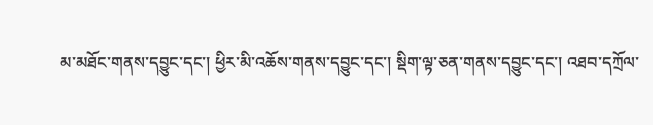མ་མཐོང་གནས་དབྱུང་དང་། ཕྱིར་མི་འཆོས་གནས་དབྱུང་དང་། སྡིག་ལྟ་ཅན་གནས་དབྱུང་དང་། འཐབ་དཀྲོལ་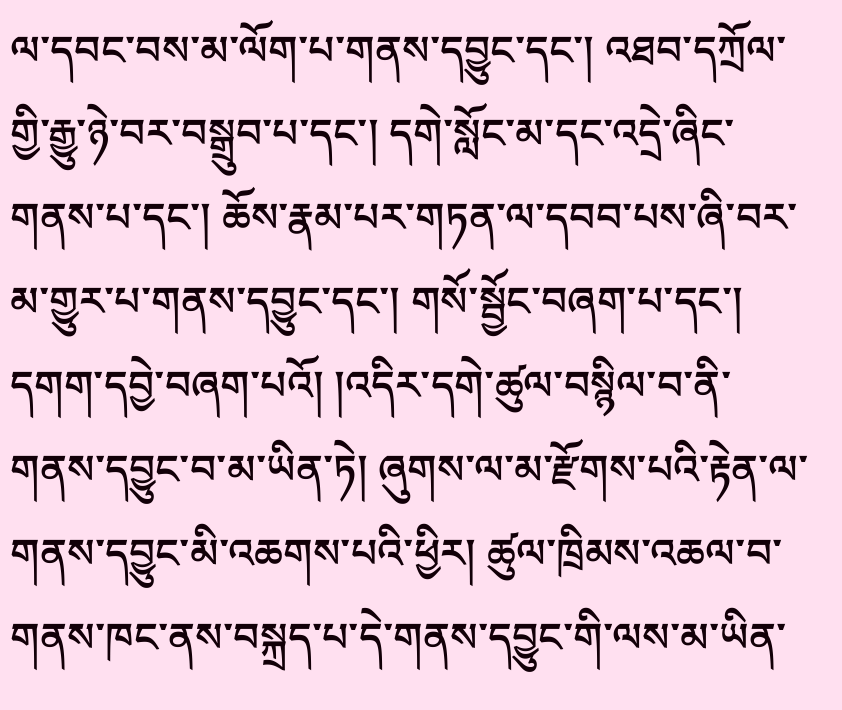ལ་དབང་བས་མ་ལོག་པ་གནས་དབྱུང་དང་། འཐབ་དཀྲོལ་གྱི་རྒྱུ་ཉེ་བར་བསྒྲུབ་པ་དང་། དགེ་སློང་མ་དང་འདྲེ་ཞིང་གནས་པ་དང་། ཆོས་རྣམ་པར་གཏན་ལ་དབབ་པས་ཞི་བར་མ་གྱུར་པ་གནས་དབྱུང་དང་། གསོ་སྦྱོང་བཞག་པ་དང་། དགག་དབྱེ་བཞག་པའོ། །འདིར་དགེ་ཚུལ་བསྙིལ་བ་ནི་གནས་དབྱུང་བ་མ་ཡིན་ཏེ། ཞུགས་ལ་མ་རྫོགས་པའི་རྟེན་ལ་གནས་དབྱུང་མི་འཆགས་པའི་ཕྱིར། ཚུལ་ཁྲིམས་འཆལ་བ་གནས་ཁང་ནས་བསྐྲད་པ་དེ་གནས་དབྱུང་གི་ལས་མ་ཡིན་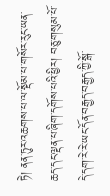ཏེ། ནན་ཏུར་འཆགས་པ་ལ་སྡོམ་པ་གསོར་རུང་ཡན་ཆད་དང་ལྡན་པ་ཞིག་དགོས་པའི་ཕྱིར། བཅུ་གསུམ་པོ་དེ་དག་རེ་རེ་ཡང་དོན་བརྒྱད་བརྒྱད་ཀྱི་སྒོ་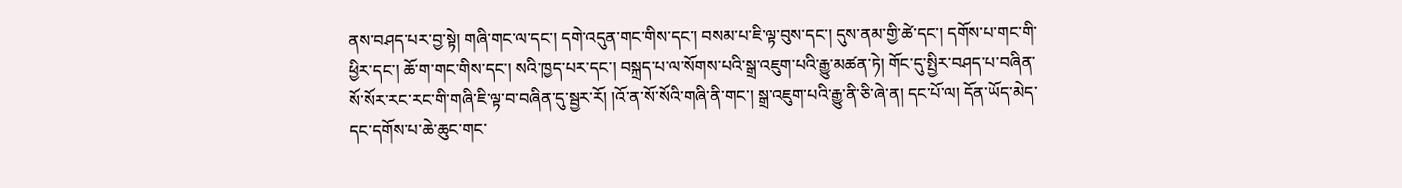ནས་བཤད་པར་བྱ་སྟེ། གཞི་གང་ལ་དང་། དགེ་འདུན་གང་གིས་དང་། བསམ་པ་ཇི་ལྟ་བུས་དང་། དུས་ནམ་གྱི་ཚེ་དང་། དགོས་པ་གང་གི་ཕྱིར་དང་། ཆོ་ག་གང་གིས་དང་། སའི་ཁྱད་པར་དང་། བསྐྲད་པ་ལ་སོགས་པའི་སྒྲ་འཇུག་པའི་རྒྱུ་མཚན་ཏེ། གོང་དུ་སྤྱིར་བཤད་པ་བཞིན་སོ་སོར་རང་རང་གི་གཞི་ཇི་ལྟ་བ་བཞིན་དུ་སྦྱར་རོ། །འོ་ན་སོ་སོའི་གཞི་ནི་གང་། སྒྲ་འཇུག་པའི་རྒྱུ་ནི་ཅི་ཞེ་ན། དང་པོ་ལ། དོན་ཡོད་མེད་དང་དགོས་པ་ཆེ་ཆུང་གང་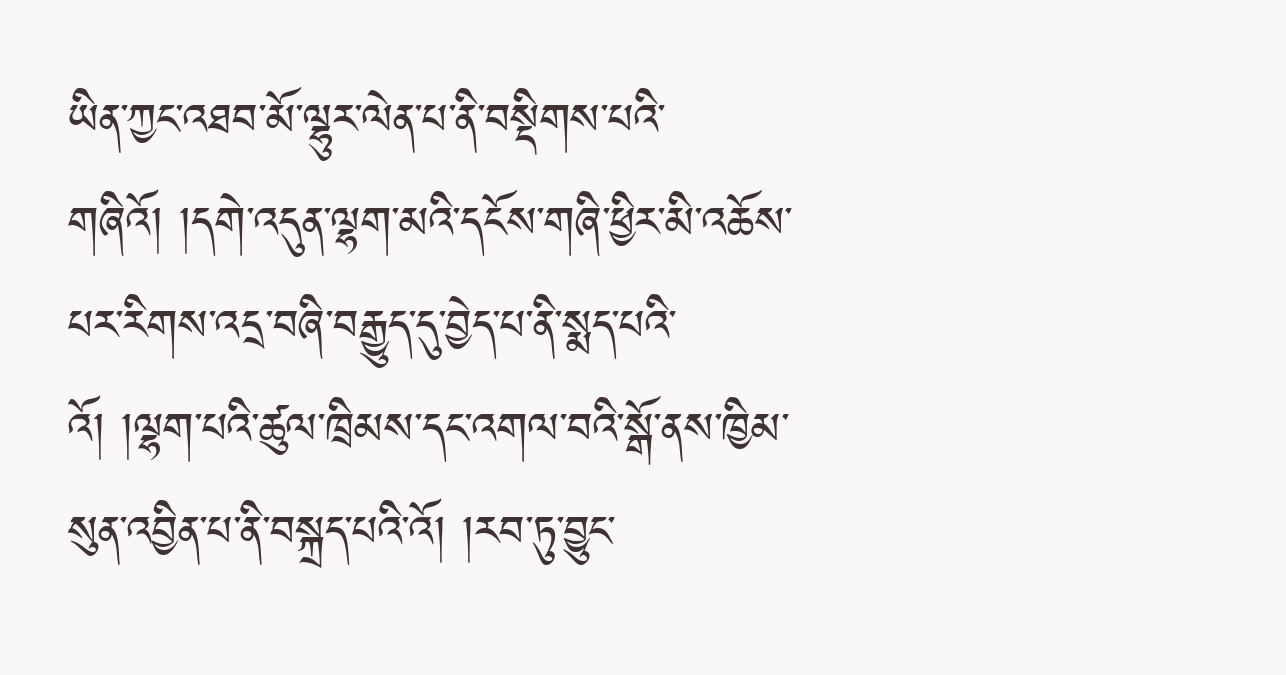ཡིན་ཀྱང་འཐབ་མོ་ལྷུར་ལེན་པ་ནི་བསྡིགས་པའི་གཞིའོ། །དགེ་འདུན་ལྷག་མའི་དངོས་གཞི་ཕྱིར་མི་འཆོས་པར་རིགས་འདྲ་བཞི་བརྒྱུད་དུ་བྱེད་པ་ནི་སྨད་པའི་འོ། །ལྷག་པའི་ཚུལ་ཁྲིམས་དང་འགལ་བའི་སྒོ་ནས་ཁྱིམ་སུན་འབྱིན་པ་ནི་བསྐྲད་པའི་འོ། །རབ་ཏུ་བྱུང་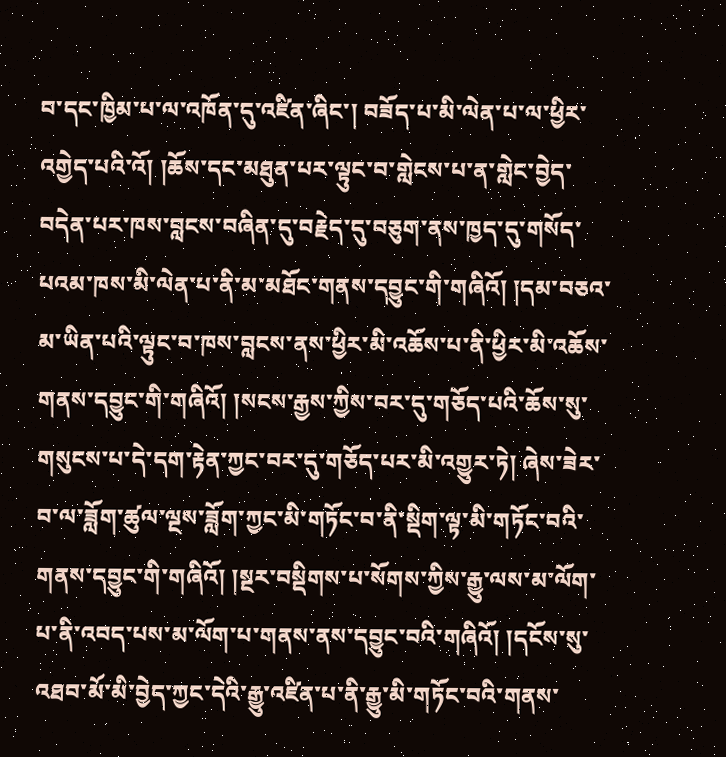བ་དང་ཁྱིམ་པ་ལ་འཁོན་དུ་འཛིན་ཞིང་། བཟོད་པ་མི་ལེན་པ་ལ་ཕྱིར་འགྱེད་པའི་འོ། །ཆོས་དང་མཐུན་པར་ལྟུང་བ་གླེངས་པ་ན་གླེང་བྱེད་བདེན་པར་ཁས་བླངས་བཞིན་དུ་བརྗེད་དུ་བཅུག་ནས་ཁྱད་དུ་གསོད་པའམ་ཁས་མི་ལེན་པ་ནི་མ་མཐོང་གནས་དབྱུང་གི་གཞིའོ། །དམ་བཅའ་མ་ཡིན་པའི་ལྟུང་བ་ཁས་བླངས་ནས་ཕྱིར་མི་འཆོས་པ་ནི་ཕྱིར་མི་འཆོས་གནས་དབྱུང་གི་གཞིའོ། །སངས་རྒྱས་ཀྱིས་བར་དུ་གཅོད་པའི་ཆོས་སུ་གསུངས་པ་དེ་དག་རྟེན་ཀྱང་བར་དུ་གཅོད་པར་མི་འགྱུར་ཏེ། ཞེས་ཟེར་བ་ལ་ཟློག་ཚུལ་ལྔས་ཟློག་ཀྱང་མི་གཏོང་བ་ནི་སྡིག་ལྟ་མི་གཏོང་བའི་གནས་དབྱུང་གི་གཞིའོ། །སྔར་བསྡིགས་པ་སོགས་ཀྱིས་རྒྱུ་ལས་མ་ལོག་པ་ནི་འབད་པས་མ་ལོག་པ་གནས་ནས་དབྱུང་བའི་གཞིའོ། །དངོས་སུ་འཐབ་མོ་མི་བྱེད་ཀྱང་དེའི་རྒྱུ་འཛིན་པ་ནི་རྒྱུ་མི་གཏོང་བའི་གནས་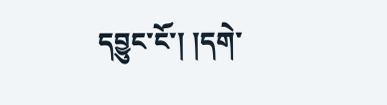དབྱུང་ངོ་། །དགེ་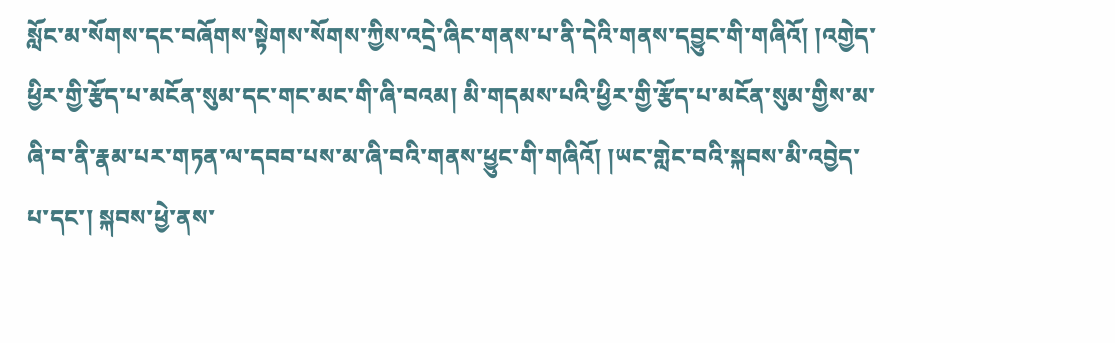སློང་མ་སོགས་དང་བཞོགས་སྟེགས་སོགས་ཀྱིས་འདྲེ་ཞིང་གནས་པ་ནི་དེའི་གནས་དབྱུང་གི་གཞིའོ། །འགྱེད་ཕྱིར་གྱི་རྩོད་པ་མངོན་སུམ་དང་གང་མང་གི་ཞི་བའམ། མི་གདམས་པའི་ཕྱིར་གྱི་རྩོད་པ་མངོན་སུམ་གྱིས་མ་ཞི་བ་ནི་རྣམ་པར་གཏན་ལ་དབབ་པས་མ་ཞི་བའི་གནས་ཕྱུང་གི་གཞིའོ། །ཡང་གླེང་བའི་སྐབས་མི་འབྱེད་པ་དང་། སྐབས་ཕྱེ་ནས་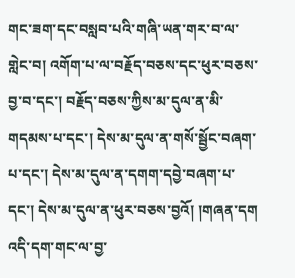གང་ཟག་དང་བསླབ་པའི་གཞི་ཡན་གར་བ་ལ་གླེང་བ། འགོག་པ་ལ་བརྗོད་བཅས་དང་ཕུར་བཅས་བྱ་བ་དང་། བརྗོད་བཅས་ཀྱིས་མ་དུལ་ན་མི་གདམས་པ་དང་། དེས་མ་དུལ་ན་གསོ་སྦྱོང་བཞག་པ་དང་། དེས་མ་དུལ་ན་དགག་དབྱེ་བཞག་པ་དང་། དེས་མ་དུལ་ན་ཕུར་བཅས་བྱའོ། །གཞན་དག འདི་དག་གང་ལ་བྱ་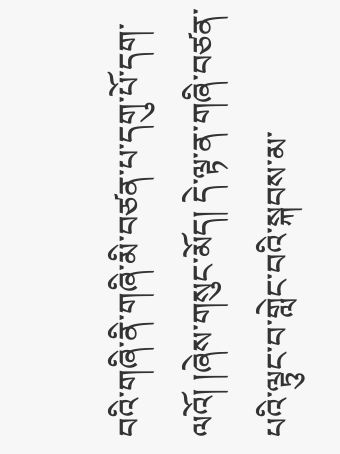བའི་གཞི་ནི་གཞི་མི་བཙན་པ་དགུ་པོ་དག་ལའོ། །ཞེས་གསུང་མོད། དེ་ལྟ་ན་གཞི་བཙན་པའི་ལྟུང་བ་གླེང་བའི་སྐབས་མ་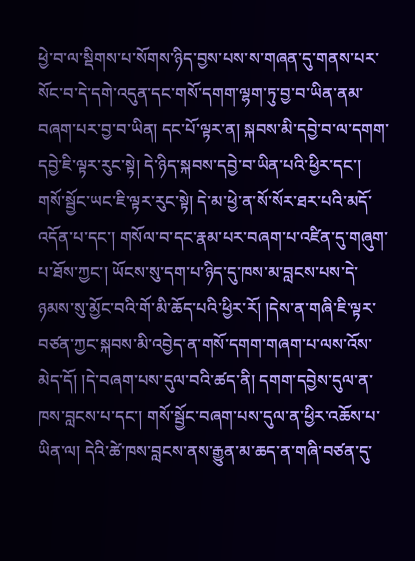ཕྱེ་བ་ལ་སྡིགས་པ་སོགས་ཉིད་བྱས་པས་ས་གཞན་དུ་གནས་པར་སོང་བ་དེ་དགེ་འདུན་དང་གསོ་དགག་ལྷག་ཏུ་བྱ་བ་ཡིན་ནམ་བཞག་པར་བྱ་བ་ཡིན། དང་པོ་ལྟར་ན། སྐབས་མི་དབྱེ་བ་ལ་དགག་དབྱེ་ཇི་ལྟར་རུང་སྟེ། དེ་ཉིད་སྐབས་དབྱེ་བ་ཡིན་པའི་ཕྱིར་དང་། གསོ་སྦྱོང་ཡང་ཇི་ལྟར་རུང་སྟེ། དེ་མ་ཕྱེ་ན་སོ་སོར་ཐར་པའི་མདོ་འདོན་པ་དང་། གསོལ་བ་དང་རྣམ་པར་བཞག་པ་འཛིན་དུ་གཞུག་པ་ཐོས་ཀྱང་། ཡོངས་སུ་དག་པ་ཉིད་དུ་ཁས་མ་བླངས་པས་དེ་ཉམས་སུ་མྱོང་བའི་གོ་མི་ཆོད་པའི་ཕྱིར་རོ། །དེས་ན་གཞི་ཇི་ལྟར་བཙན་ཀྱང་སྐབས་མི་འབྱེད་ན་གསོ་དགག་གཞག་པ་ལས་འོས་མེད་དོ། །དེ་བཞག་པས་དུལ་བའི་ཚད་ནི། དགག་དབྱེས་དུལ་ན་ཁས་བླངས་པ་དང་། གསོ་སྦྱོང་བཞག་པས་དུལ་ན་ཕྱིར་འཆོས་པ་ཡིན་ལ། དེའི་ཚེ་ཁས་བླངས་ནས་རྒྱུན་མ་ཆད་ན་གཞི་བཙན་དུ་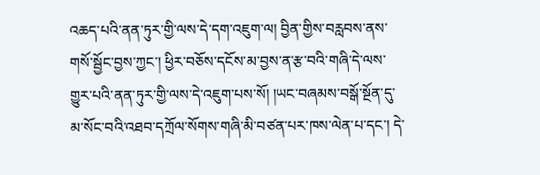འཆད་པའི་ནན་ཏུར་གྱི་ལས་དེ་དག་འཇུག་ལ། བྱིན་གྱིས་བརླབས་ནས་གསོ་སྦྱོང་བྱས་ཀྱང་། ཕྱིར་བཅོས་དངོས་མ་བྱས་ན་རྩ་བའི་གཞི་དེ་ལས་གྱུར་པའི་ནན་ཏུར་གྱི་ལས་དེ་འཇུག་པས་སོ། །ཡང་བཞམས་བསྒོ་སྔོན་དུ་མ་སོང་བའི་འཐབ་དཀྲོལ་སོགས་གཞི་མི་བཙན་པར་ཁས་ལེན་པ་དང་། དེ་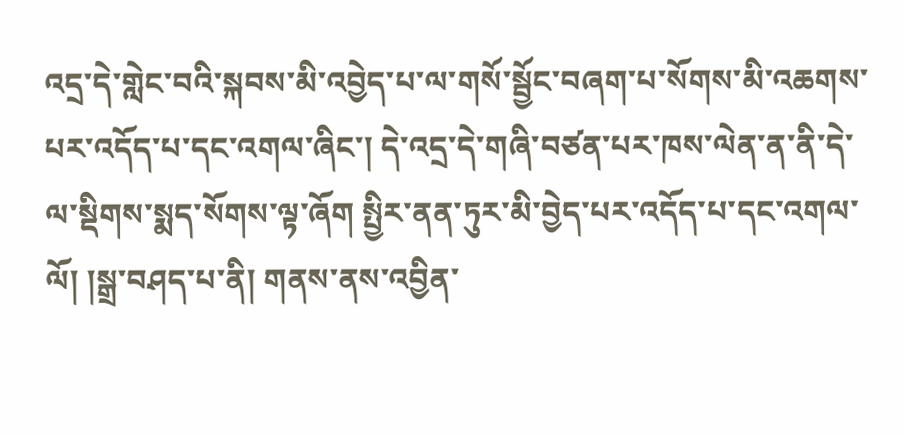འདྲ་དེ་གླེང་བའི་སྐབས་མི་འབྱེད་པ་ལ་གསོ་སྦྱོང་བཞག་པ་སོགས་མི་འཆགས་པར་འདོད་པ་དང་འགལ་ཞིང་། དེ་འདྲ་དེ་གཞི་བཙན་པར་ཁས་ལེན་ན་ནི་དེ་ལ་སྡིགས་སྨད་སོགས་ལྟ་ཞོག སྤྱིར་ནན་ཏུར་མི་བྱེད་པར་འདོད་པ་དང་འགལ་ལོ། །སྒྲ་བཤད་པ་ནི། གནས་ནས་འབྱིན་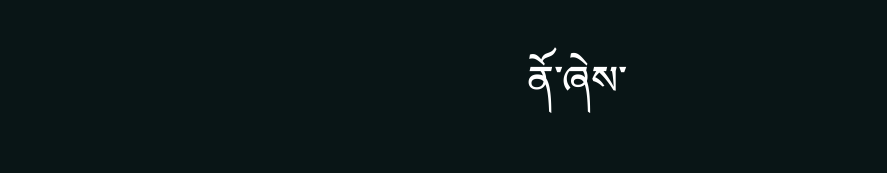ནོ་ཞེས་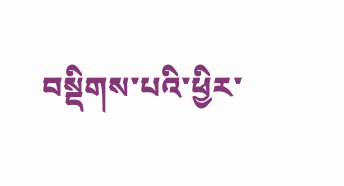བསྡིགས་པའི་ཕྱིར་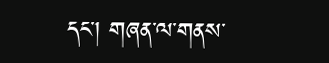དང་། གཞན་ལ་གནས་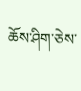ཆོས་ཤིག་ཅེས་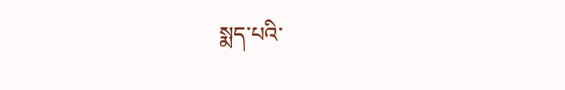སྨད་པའི་